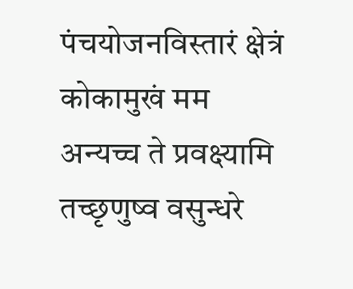पंचयोजनविस्तारं क्षेत्रं कोकामुखं मम
अन्यच्च ते प्रवक्ष्यामि तच्छृणुष्व वसुन्धरे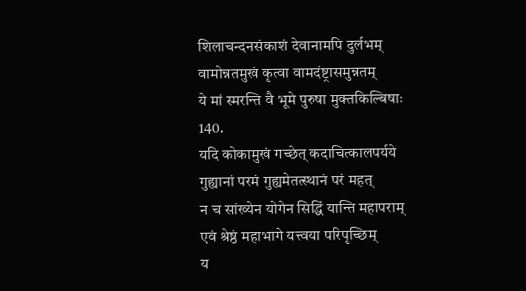शिलाचन्दनसंकाशं देवानामपि दुर्लभम्
वामोन्नतमुखं कृत्वा वामदंष्ट्रासमुन्नतम्
ये मां स्मरन्ति वै भूमे पुरुषा मुक्तकिल्बिषाः 140.
यदि कोकामुखं गच्छेत् कदाचित्कालपर्यये
गुह्यानां परमं गुह्यमेतत्स्थानं परं महत्
न च सांख्येन योगेन सिद्धिं यान्ति महापराम्
एवं श्रेष्ठं महाभागे यत्त्वया परिपृच्छिम्
य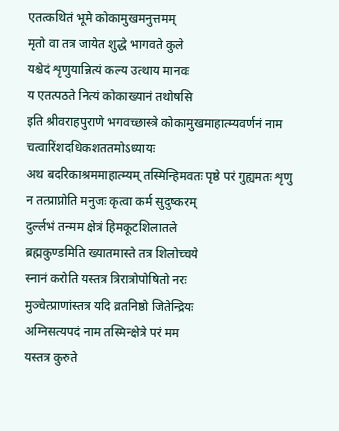एतत्कथितं भूमे कोकामुखमनुत्तमम्
मृतो वा तत्र जायेत शुद्धे भागवते कुले
यश्चेदं शृणुयान्नित्यं कल्य उत्थाय मानवः
य एतत्पठते नित्यं कोकाख्यानं तथोषसि
इति श्रीवराहपुराणे भगवच्छास्त्रे कोकामुखमाहात्म्यवर्णनं नाम चत्वारिंशदधिकशततमोऽध्यायः
अथ बदरिकाश्रममाहात्म्यम् तस्मिन्हिमवतः पृष्ठे परं गुह्यमतः शृणु
न तत्प्राप्नोति मनुजः कृत्वा कर्म सुदुष्करम्
दुर्ल्लभं तन्मम क्षेत्रं हिमकूटशिलातले
ब्रह्मकुण्डमिति ख्यातमास्ते तत्र शिलोच्चये
स्नानं करोति यस्तत्र त्रिरात्रोपोषितो नरः
मुञ्चेत्प्राणांस्तत्र यदि व्रतनिष्ठो जितेन्द्रियः
अग्निसत्यपदं नाम तस्मिन्क्षेत्रे परं मम
यस्तत्र कुरुते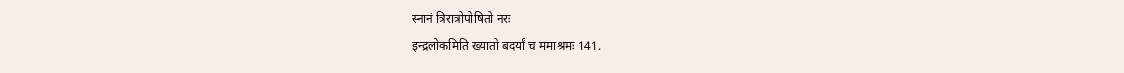स्नानं त्रिरात्रोपोषितो नरः
इन्द्रलोकमिति ख्यातो बदर्यां च ममाश्रमः 141.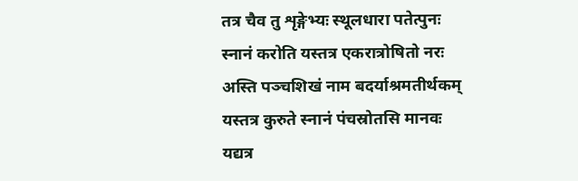तत्र चैव तु शृङ्गेभ्यः स्थूलधारा पतेत्पुनः
स्नानं करोति यस्तत्र एकरात्रोषितो नरः
अस्ति पञ्चशिखं नाम बदर्याश्रमतीर्थकम्
यस्तत्र कुरुते स्नानं पंचस्रोतसि मानवः
यद्यत्र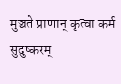मुञ्चते प्राणान् कृत्वा कर्म सुदुष्करम्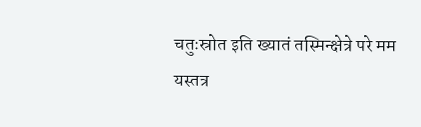चतुःस्रोत इति ख्यातं तस्मिन्क्षेत्रे परे मम
यस्तत्र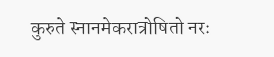कुरुते स्नानमेकरात्रोषितो नरः